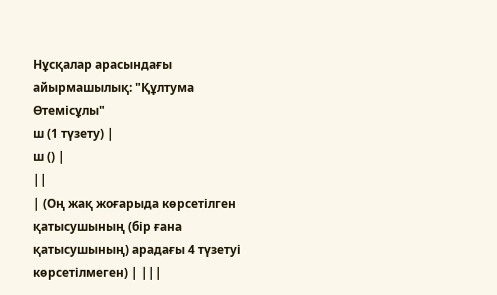Нұсқалар арасындағы айырмашылық: "Құлтума Өтемісұлы"
ш (1 түзету) |
ш () |
||
| (Оң жақ жоғарыда көрсетілген қатысушының (бір ғана қатысушының) арадағы 4 түзетуі көрсетілмеген) | |||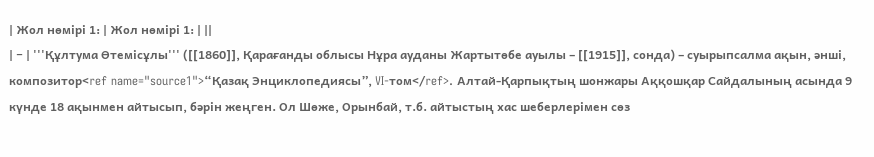| Жол нөмірі 1: | Жол нөмірі 1: | ||
| − | '''Құлтума Өтемісұлы''' ([[1860]], Қарағанды облысы Нұра ауданы Жартытөбе ауылы – [[1915]], сонда) – суырыпсалма ақын, әнші, композитор<ref name="source1">“Қазақ Энциклопедиясы”, VI-том</ref>. Алтай-Қарпықтың шонжары Аққошқар Сайдалының асында 9 күнде 18 ақынмен айтысып, бәрін жеңген. Ол Шөже, Орынбай, т.б. айтыстың хас шеберлерімен сөз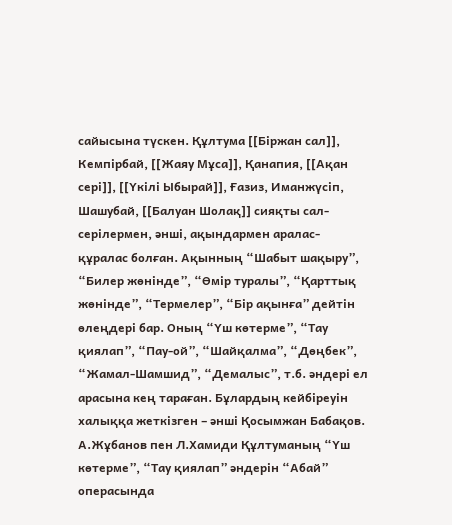сайысына түскен. Құлтума [[Біржан сал]], Кемпірбай, [[Жаяу Мұса]], Қанапия, [[Ақан сері]], [[Үкілі Ыбырай]], Ғазиз, Иманжүсіп, Шашубай, [[Балуан Шолақ]] сияқты сал-серілермен, әнші, ақындармен аралас-құралас болған. Ақынның “Шабыт шақыру”, “Билер жөнінде”, “Өмір туралы”, “Қарттық жөнінде”, “Термелер”, “Бір ақынға” дейтін өлеңдері бар. Оның “Үш көтерме”, “Тау қиялап”, “Пау-ой”, “Шайқалма”, “Дөңбек”, “Жамал-Шамшид”, “Демалыс”, т.б. әндері ел арасына кең тараған. Бұлардың кейбіреуін халыққа жеткізген – әнші Қосымжан Бабақов. А.Жұбанов пен Л.Хамиди Құлтуманың “Үш көтерме”, “Тау қиялап” әндерін “Абай” операсында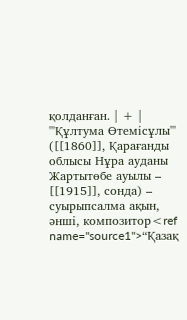қолданған. | + | '''Құлтума Өтемісұлы''' ([[1860]], Қарағанды облысы Нұра ауданы Жартытөбе ауылы – [[1915]], сонда) – суырыпсалма ақын, әнші, композитор<ref name="source1">“Қазақ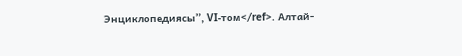Энциклопедиясы”, VI-том</ref>. Алтай-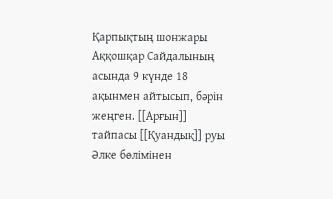Қарпықтың шонжары Аққошқар Сайдалының асында 9 күнде 18 ақынмен айтысып, бәрін жеңген. [[Арғын]] тайпасы [[Қуандық]] руы Әлке бөлімінен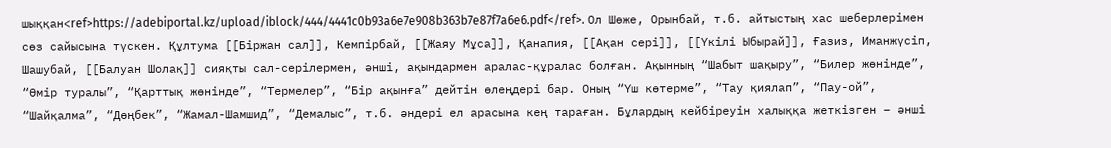шыққан<ref>https://adebiportal.kz/upload/iblock/444/4441c0b93a6e7e908b363b7e87f7a6e6.pdf</ref>. Ол Шөже, Орынбай, т.б. айтыстың хас шеберлерімен сөз сайысына түскен. Құлтума [[Біржан сал]], Кемпірбай, [[Жаяу Мұса]], Қанапия, [[Ақан сері]], [[Үкілі Ыбырай]], Ғазиз, Иманжүсіп, Шашубай, [[Балуан Шолақ]] сияқты сал-серілермен, әнші, ақындармен аралас-құралас болған. Ақынның “Шабыт шақыру”, “Билер жөнінде”, “Өмір туралы”, “Қарттық жөнінде”, “Термелер”, “Бір ақынға” дейтін өлеңдері бар. Оның “Үш көтерме”, “Тау қиялап”, “Пау-ой”, “Шайқалма”, “Дөңбек”, “Жамал-Шамшид”, “Демалыс”, т.б. әндері ел арасына кең тараған. Бұлардың кейбіреуін халыққа жеткізген – әнші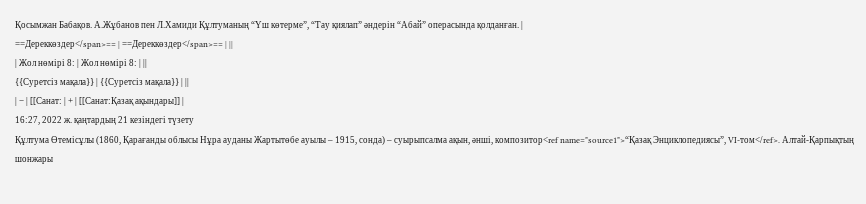Қосымжан Бабақов. А.Жұбанов пен Л.Хамиди Құлтуманың “Үш көтерме”, “Тау қиялап” әндерін “Абай” операсында қолданған. |
==Дереккөздер</span>== | ==Дереккөздер</span>== | ||
| Жол нөмірі 8: | Жол нөмірі 8: | ||
{{Суретсіз мақала}} | {{Суретсіз мақала}} | ||
| − | [[Санат: | + | [[Санат:Қазақ ақындары]] |
16:27, 2022 ж. қаңтардың 21 кезіндегі түзету
Құлтума Өтемісұлы (1860, Қарағанды облысы Нұра ауданы Жартытөбе ауылы – 1915, сонда) – суырыпсалма ақын, әнші, композитор<ref name="source1">“Қазақ Энциклопедиясы”, VI-том</ref>. Алтай-Қарпықтың шонжары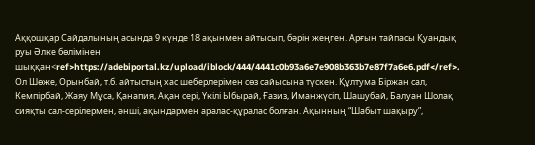Аққошқар Сайдалының асында 9 күнде 18 ақынмен айтысып, бәрін жеңген. Арғын тайпасы Қуандық руы Әлке бөлімінен шыққан<ref>https://adebiportal.kz/upload/iblock/444/4441c0b93a6e7e908b363b7e87f7a6e6.pdf</ref>. Ол Шөже, Орынбай, т.б. айтыстың хас шеберлерімен сөз сайысына түскен. Құлтума Біржан сал, Кемпірбай, Жаяу Мұса, Қанапия, Ақан сері, Үкілі Ыбырай, Ғазиз, Иманжүсіп, Шашубай, Балуан Шолақ сияқты сал-серілермен, әнші, ақындармен аралас-құралас болған. Ақынның “Шабыт шақыру”,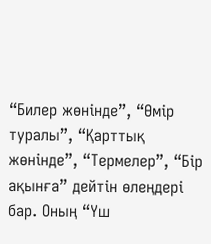“Билер жөнінде”, “Өмір туралы”, “Қарттық жөнінде”, “Термелер”, “Бір ақынға” дейтін өлеңдері бар. Оның “Үш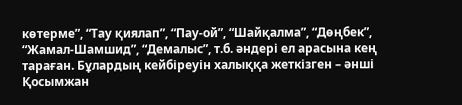көтерме”, “Тау қиялап”, “Пау-ой”, “Шайқалма”, “Дөңбек”, “Жамал-Шамшид”, “Демалыс”, т.б. әндері ел арасына кең тараған. Бұлардың кейбіреуін халыққа жеткізген – әнші Қосымжан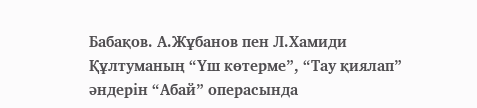Бабақов. А.Жұбанов пен Л.Хамиди Құлтуманың “Үш көтерме”, “Тау қиялап” әндерін “Абай” операсында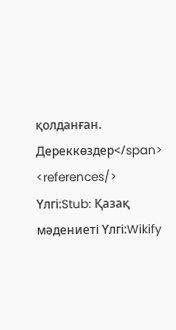қолданған.
Дереккөздер</span>
<references/> Үлгі:Stub: Қазақ мәдениеті Үлгі:Wikify